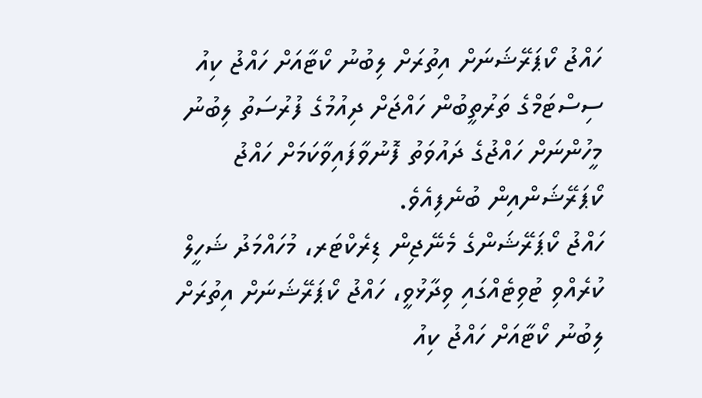ހައްޖު ކޯޕަރޭޝަނަށް އިތުރަށް ލިބުނު ކޯޓާއަށް ހައްޖު ކިއު ސިސްޓަމްގެ ތަރުތީބުން ހައްޖަށް ދިއުމުގެ ފުރުސަތު ލިބުނު މީހުންނަށް ހައްޖުގެ ދައުވަތު ފޮނުވާފައިވާކަމަށް ހައްޖު ކޯޕަރޭޝަންއިން ބުނެފިއެވެ.
ހައްޖު ކޯޕަރޭޝަންގެ މެނޭޖިން ޑިރެކްޓަރ، މުހައްމަދު ޝަހީލް ކުރެއްވި ޓުވިޓެއްގައި ވިދާޅުވީ، ހައްޖު ކޯޕަރޭޝަނަށް އިތުރަށް ލިބުނު ކޯޓާއަށް ހައްޖު ކިއު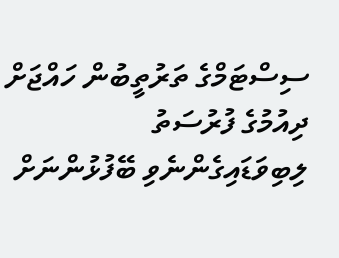ސިސްޓަމްގެ ތަރުތީބުން ހައްޖަށް ދިއުމުގެ ފުރުސަތު ލިބިވަޑައިގެންނެވި ބޭފުޅުންނަށް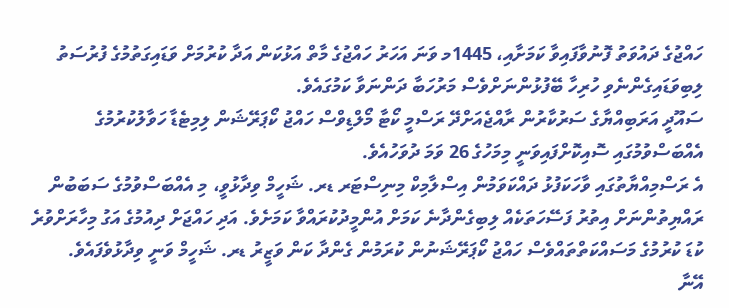ހައްޖުގެ ދައުވަތު ފޮނުވާފައިވާ ކަމަށާއި، 1445މ ވަނަ އަހަރު ހައްޖުގެ މާތް އަޅުކަން އަދާ ކުރުމަށް ވަޑައިގަތުމުގެ ފުރުސަތު ލިބިވަޑައިގެންނެވި ހުރިހާ ބޭފުޅުންނަށްވެސް މަރުހަބާ ދަންނަވާ ކަމުގައެވެ.
ސައޫދީ އަރަބިއްޔާގެ ސަރުކާރުން ރާއްޖެއަށްދޭ ރަސްމީ ކޯޓާ މޯލްޑިވްސް ހައްޖު ކޯޕަރޭޝަން ލިމިޓެޑާ ހަވާލުކުރުމުގެ އެއްބަސްވުމުގައި ސޮއިކޮށްފައިވަނީ މިމަހުގެ 26 ވަމަ ދުވަހުއެވެ.
އެ ރަސްމިއްޔާތުގައި ވާހަކަފުޅު ދައްކަވަމުން އިސްލާމިކް މިނިސްޓަރ ޑރ. ޝަހީމް ވިދާޅުވީ، މި އެއްބަސްވުމުގެ ސަބަބުން ރައްޔިތުންނަށް އިތުރު ފަސޭހަތަކެއް ލިބިގެންދާނެ ކަމަށް އުންމީދުކުރައްވާ ކަމަށެވެ. އަދި ހައްޖަށް ދިއުމުގެ އަގު މިހާރަށްވުރެ ކުޑަ ކުރުމުގެ މަސައްކަތްތައްވެސް ހައްޖު ކޯޕަރޭޝަނުން ކުރަމުން ގެންދާ ކަން ވަޒީރު ޑރ. ޝަހީމް ވަނީ ވިދާޅުވެފައެވެ.
އޭނާ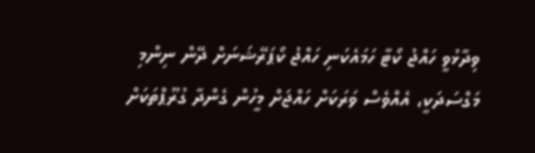ވިދާޅުވީ ހައްޖު ކޯޓާ ހަމައެކަނި ހައްޖު ކޯޕަރޭޝަނަށް ދޭން ނިންމި މަގްސަދަކީ، އެއްވެސް ވަރަކަށް ހައްޖަށް މީހުން ގެންދާ ގުރޫޕްތަކަށް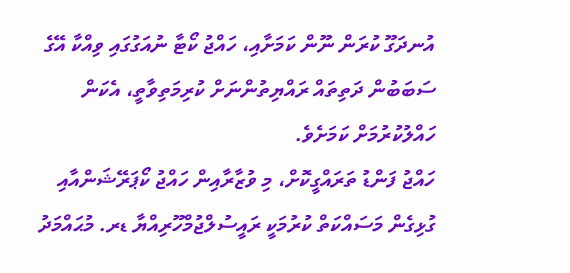އުނދަގޫ ކުރަން ނޫން ކަމަށާއި، ހައްޖު ކޯޓާ ނުއަގުގައި ވިއްކާ އޭގެ ސަބަބުން ދަތިތައް ރައްޔިތުންނަށް ކުރިމަތިވާތީ، އެކަން ހައްލުކުރުމަށް ކަމަށެވެ.
ހައްޖު ފަންޑު ތަރައްގީކޮށް، މި ވުޒާރާއިން ހައްޖު ކޯޕަރޭޝަންއާއި ގުޅިގެން މަސައްކަތް ކުރުމަކީ ރައީސުލްޖުމްހޫރިއްޔާ ޑރ. މުޙައްމަދު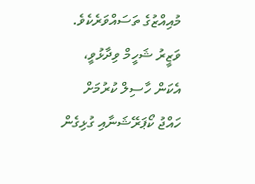މުއިއްޒުގެ ތަސައްވަރެކެވެ.
ވަޒީރު ޝަހީމް ވިދާޅުވީ، އެކަން ހާސިލް ކުރުމަށް ހައްޖު ކޯޕަރޭޝަނާއި ގުޅިގެން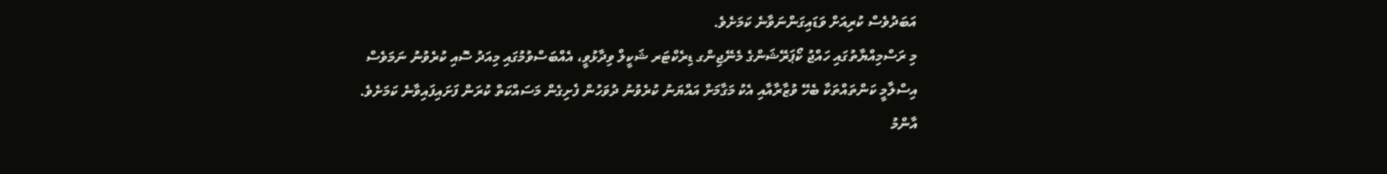އަބަދުވެސް ކުރިއަށް ވަޑައިގަންނަވާނެ ކަމަށެވެ.
މި ރަސްމިއްޔާތުގައި ހައްޖު ކޯޕަރޭޝަންގެ މެނޭޖިންގ ޑިރެކްޓަރ ޝަކީލް ވިދާޅުވީ، އެއްބަސްވުމުގައި މިއަދު ސޮއި ކުރެވުނު ނަމަވެސް އިސްލާމީ ކަންތައްތަކާ ބެހޭ ވުޒާރާއާއި އެކު މަގާމަށް އައްޔަނު ކުރެވުނު ދުވަހުން ފެށިގެން މަސައްކަތް ކުރަން ފަށައިފައިވާނެ ކަމަށެވެ.
އާންމު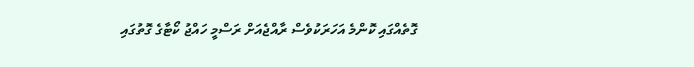ގޮތެއްގައި ކޮންމެ އަހަރަކުވެސް ރާއްޖެއަށް ރަސްމީ ހައްޖު ކޯޓާގެ ގޮތުގައި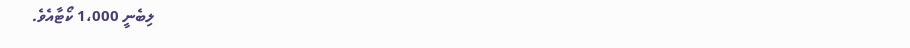ލިބެނީ 1،000 ކޯޓާއެވެ.